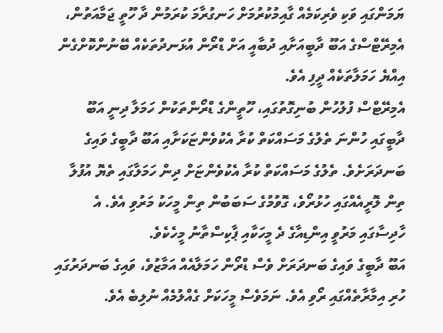ޔަމަންގައި ވަކި ވެރިކަމެއް ގާއިމުކުރުމަށް ހަނގުރާމަ ކުރަމުން ދާ ހޫތީ ޖަމާއަތުން، އެމިރޭޓްސްގެ އަބޫ ދާބީއަށާއި ދުބާއީ އަށް ޑްރޯން އުޅަނދުތަކެއް ބޭނުންކޮށްގެން އިއްޔެ ހަމަލާތަކެއް ދީފި އެވެ.
އެމިރޭޓްސް ފުލުހުން ބުނިގޮތުގައި، ހޫތީންގެ ޑްރޯންތަކުން ހަމަލާ ދިނީ އަބޫ ދާބީގައި ހުންނަ ތެލުގެ މަސައްކަތް ކުރާ އެކުވެންޏަކަށާއި އަބޫ ދާބީގެ ވައިގެ ބަނދަރަށެވެ. ތެލުގެ މަސައްކަތް ކުރާ އެކުވެންޏަށް ދިން ހަމަލާގައި ތެޔޮ އުފުލާ ތިން ލޮރީއެއްގައި ހުޅުރޯވެ، ގޮވުމުގެ ސަބަބުން ތިން މީހަކު މަރުވި އެވެ. އެ ހާދިސާގައި މަރުވީ އިންޑިއާގެ ދެ މީހަކާއި ޕާކިސްތާނު މީހެކެވެ.
އަބޫ ދާބީގެ ވައިގެ ބަނދަރަށް ވެސް ޑްރޯން ހަމަލާއެއް އަމާޒުވެ، ވައިގެ ބަނދަރުގައި ހުރި އިމާރާތެއްގައި ރޯވި އެވެ. ނަމަވެސް މީހަކަށް ގެއްލުމެއް ނުލިބެ އެވެ.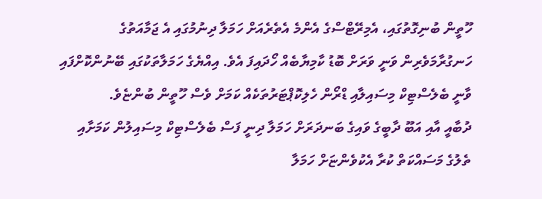ހޫތީން ބުނިގޮތުގައި، އެމިރޭޓްސްގެ އެންމެ އެތެރެއަށް ހަމަލާ ދިނުމުގައި އެ ޖަމާއަތުގެ ހަނގުރާމަވެރިން ވަނީ ވަރަށް ބޮޑު ކާމިޔާބެއް ހޯދައިފަ އެވެ. އިއްޔެގެ ހަމަލާތަކުގައި ބޭނުންކޮށްފައި ވާނީ ބެލެސްޓިކް މިސައިލާއި ޑްރޯން ހެލިކޮޕްޓަރުތަކެއް ކަމަށް ވެސް ހޫތީން ބުންޏެވެ.
ދުބާއީ އާއި އަބޫ ދާބީގެ ވައިގެ ބަނދަރަށް ހަމަލާ ދިނީ ފަސް ބެލެސްޓިކް މިސައިލުން ކަމަށާއި ތެލުގެ މަސައްކަތް ކުރާ އެކުވެންޏަށް ހަމަލާ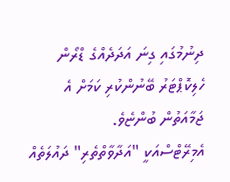ދިނުމުގައި ގިނަ އަދަދެއްގެ ޑްރޯން ހެލިކޮޕްޓަރު ބޭނުންކުރި ކަމަށް އެ ޖަމާއަތުން ބުންޏެވެ.
އެމިރޭޓްސްއަކީ "އަދާވާތްތެރި" ދައުލަތެއް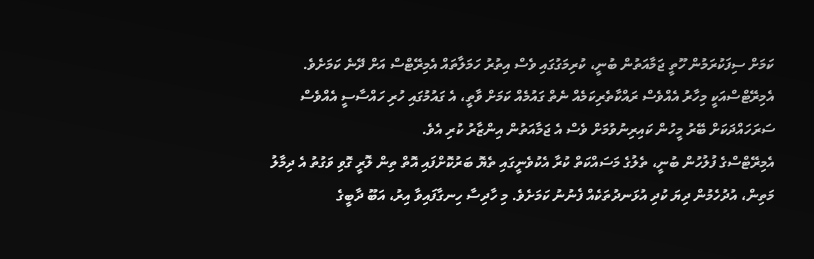ކަމަށް ސިފަކުރަމުން ހޫތީ ޖަމާއަތުން ބުނީ، ކުރިމަގުގައި ވެސް އިތުރު ހަމަލާތައް އެމިރޭޓްސް އަށް ދޭނެ ކަމަށެވެ. އެމިރޭޓްސްއަކީ މިހާރު އެއްވެސް ރައްކާތެރިކަމެއް ނެތް ގައުމެއް ކަމަށް ވާތީ، އެ ގައުމުގައި ހުރި ހައްސާސީ އެއްވެސް ސަރަހައްދަކަށް ބޭރު މީހުން ކައިރިނުވުމަށް ވެސް އެ ޖަމާއަތުން އިންޒާރު ކުރި އެވެ.
އެމިރޭޓްސްގެ ފުލުހުން ބުނީ، ތެލުގެ މަސައްކަތް ކުރާ އެކުވެނީގައި ތެޔޮ ބަރުކޮށްފައި އޮތް ތިން ލޮރީ ގޮވި ވަގުތު އެ ދިމާލު މަތިން، އުދުހެމުން ދިޔަ ކުދި އުޅަނދުތަކެއް ފެނުނު ކަމަށެވެ. މި ހާދިސާ ހިނގާފައިވާ އިރު، އަބޫ ދާބީގެ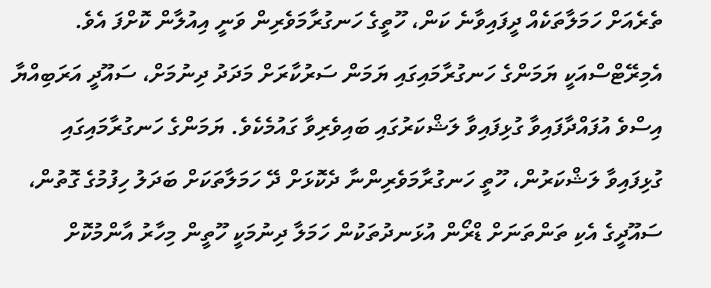ތެރެއަށް ހަމަލާތަކެއް ދީފައިވާނެ ކަން، ހޫތީގެ ހަނގުރާމަވެރިން ވަނީ އިއުލާން ކޮށްފަ އެވެ.
އެމިރޭޓްސްއަކީ ޔަމަންގެ ހަނގުރާމައިގައި ޔަމަން ސަރުކާރަށް މަދަދު ދިނުމަށް، ސައޫދީ އަރަބިއްޔާ އިސްވެ އުފައްދާފައިވާ ގުޅިފައިވާ ލަޝްކަރުގައި ބައިވެރިވާ ގައުމެކެވެ. ޔަމަންގެ ހަނގުރާމައިގައި ގުޅިފައިވާ ލަޝްކަރުން، ހޫތީ ހަނގުރާމަވެރިންނާ ދެކޮޅަށް ދޭ ހަމަލާތަކަށް ބަދަލު ހިފުމުގެ ގޮތުން، ސައޫދީގެ އެކި ތަންތަނަށް ޑްރޯން އުޅަނދުތަކުން ހަމަލާ ދިނުމަކީ ހޫތީން މިހާރު އާންމުކޮށް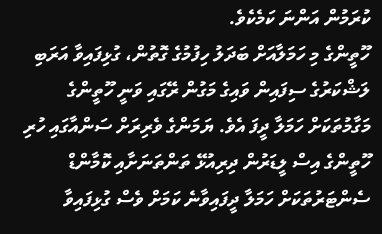ކުރަމުން އަންނަ ކަމެކެވެ.
ހޫތީންގެ މި ހަމަލާއަށް ބަދަލު ހިފުމުގެ ގޮތުން، ގުޅިފައިވާ އަރަބި ލަޝްކަރުގެ ސިފައިން ވައިގެ މަގުން ރޭގައި ވަނީ ހޫތީންގެ މަގާމުތަކަށް ހަމަލާ ދީފަ އެވެ. ޔަމަންގެ ވެރިރަށް ސަންއާގައި ހުރި ހޫތީންގެ އިސް ލީޑަރުން ދިރިއުޅޭ ތަންތަނަށާއި ކޮމާންޑް ސެންޓަރުތަކަށް ހަމަލާ ދީފައިވާނެ ކަމަށް ވެސް ގުޅިފައިވާ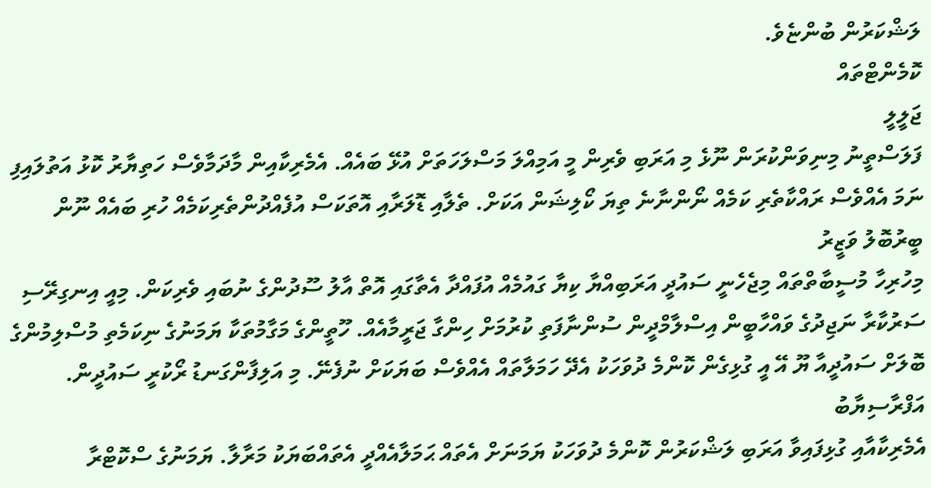ލަޝްކަރުން ބުންޏެވެ.
ކޮމެންޓްތައް
ޖަލީލީ
ފަލަސްތީނު މިނިވަންކުރަން ނޫޅެ މި އަރަބި ވެރިން މީ އަމިއްލަ މަސްލަހަތަށް އުޅޭ ބައެއް. އެމެރިކާއިން މާދަމާވެސް ހަތިޔާރު ކޮޅު އަތުލައިފި ނަމަ އެއްވެސް ރައްކާތެރި ކަމެއް ނޯންނާނެ ތިޔަ ކޯލިޝަން އަކަށް. ތެލާއި ޑޮލަރާއި އޮތަކަސް އުފެއްދުންތެރިކަމެއް ހުރި ބައެއް ނޫން
ބީރުބޮލު ވަޒީރު
މިހުރިހާ މުސީބާތްތައް މިޖެހެނީ ސައުދީ އަރަބިއްޔާ ކިޔާ ގައުމެއް އުފައްދާ އެތާގައި އޮތް އާލު ސޫދުންގެ ނުބައި ވެރިކަން. މިއީ އިނގިރޭސި ސަރުކާރާ ނަޖިދުގެ ވައްހާބީން އިސްލާމްދީން ސުންނާފަތި ކުރުމަށް ހިންގާ ޖަރީމާއެއް. ހޫތީންގެ މަގާމުތަކާ ޔަމަނުގެ ނިކަމެތި މުސްލިމުންގެ ބޮލަށް ސައުދީއާ ޔޫ އޭ އީ ގުޅިގެން ކޮންމެ ދުވަހަކު އެދޭ ހަމަލާތައް އެއްވެސް ބަޔަކަށް ނުފެނޭ. މި އަލިފާންގަނޑު ރޯކުރީ ސައުދީން.
އަފްރާސިޔާބު
އެމެރިކާއާއި ގުޅިފައިވާ އަރަބި ލަޝްކަރުން ކޮންމެ ދުވަހަކު ޔަމަނަށް އެތައް ޙަމަލާއެއްދީ އެތައްބަޔަކު މަރާލާ. ޔަމަނުގެ ސްކޮޓްރާ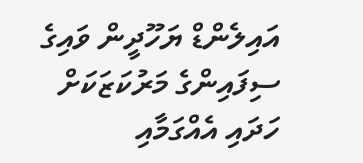އައިލެންޑް ޔަހޫދީން ވައިގެ ސިފައިންގެ މަރުކަޒަކަށް ހަދައި އެއްގަމާއި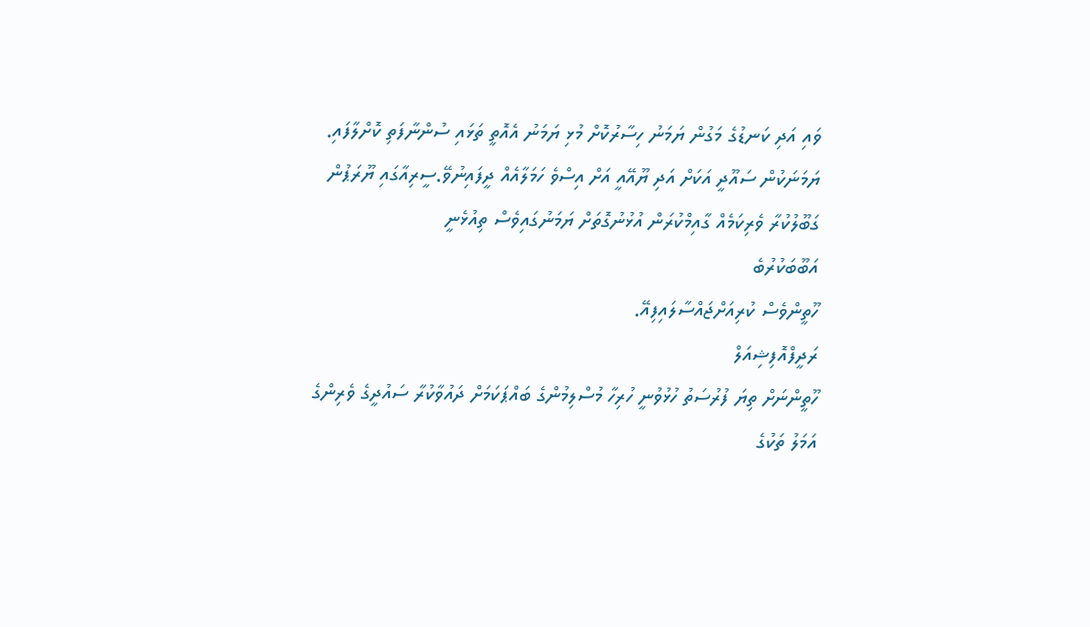ވައި އަދި ކަނޑުގެ މަގުން ޔަމަނު ހިސާރުކޮށް މުޅި ޔަމަނު އެއޮތީ ތަޅައި ސުންނާފަތި ކޮށްލާފައި. ޔަމަނަކުން ސައޫދީ އަކަށް އަދި ޔޫއޭއީ އަށް އިސްވެ ހަމަލާއެއް ދީފައިނުވޭ.ސީރިއާގައި ޔޫރަޕުން ގަބޫލުކުރާ ވެރިކަމެއް ގާއިމްކުރަން އުޅުނުގޮތަށް ޔަމަނުގައިވެސް ތިއުޅެނީ
އަބޫބަކުރުބެ
ހޫތީންވެސް ކުރިއަށްޖައްސާލައިފިއޭ.
ރަދީފްއޮފިޝިއަލް
ހޫތީންނަށް ތިޔަ ފުރުސަތު ހުޅުވުނީ ހުރިހާ މުސްލިމުންގެ ބައްޕަކަމަށް ދައުވާކުރާ ސައުދީގެ ވެރިންގެ އަމަލު ތަކުގެ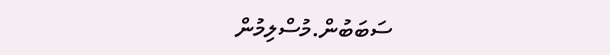ސަބަބުން.މުސްލިމުން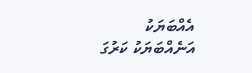އެއްބަޔަކު އަނެއްބަޔަކު ކަރުގަ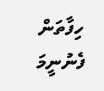ހިފާތަން ފެނުނީމަ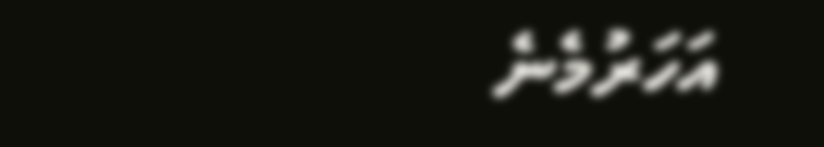އަހަރުމެނެ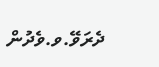ދެރަވޭ.ވ.ވެދުން